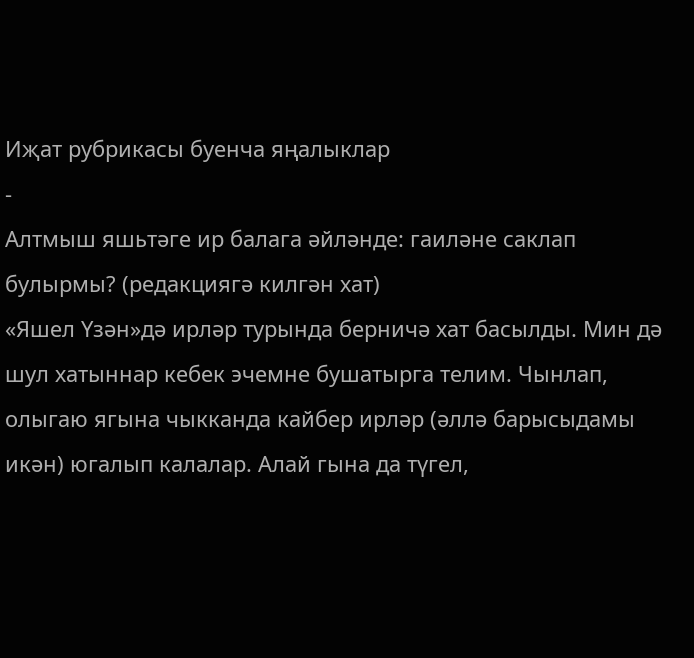Иҗат рубрикасы буенча яңалыклар
-
Алтмыш яшьтәге ир балага әйләнде: гаиләне саклап булырмы? (редакциягә килгән хат)
«Яшел Үзән»дә ирләр турында берничә хат басылды. Мин дә шул хатыннар кебек эчемне бушатырга телим. Чынлап, олыгаю ягына чыкканда кайбер ирләр (әллә барысыдамы икән) югалып калалар. Алай гына да түгел,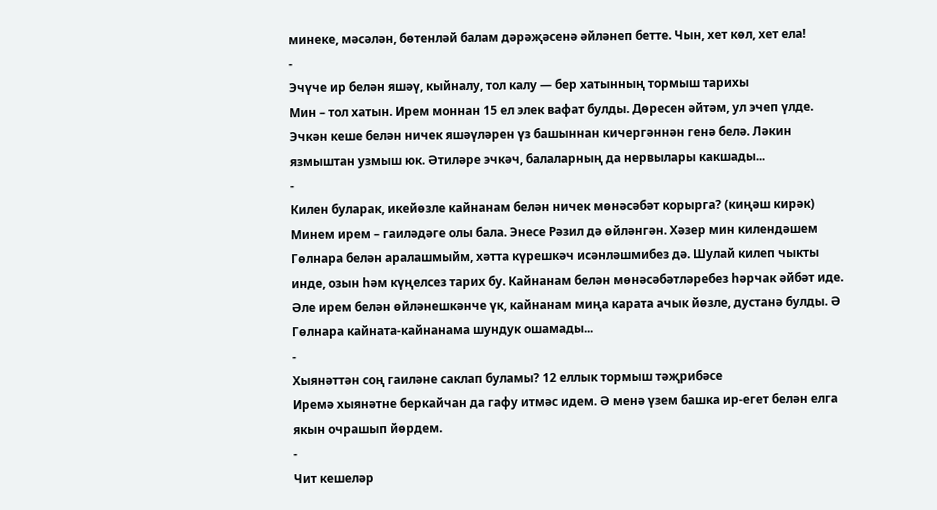минеке, мәсәлән, бөтенләй балам дәрәҗәсенә әйләнеп бетте. Чын, хет көл, хет ела!
-
Эчүче ир белән яшәү, кыйналу, тол калу — бер хатынның тормыш тарихы
Мин – тол хатын. Ирем моннан 15 ел элек вафат булды. Дөресен әйтәм, ул эчеп үлде. Эчкән кеше белән ничек яшәүләрен үз башыннан кичергәннән генә белә. Ләкин язмыштан узмыш юк. Әтиләре эчкәч, балаларның да нервылары какшады...
-
Килен буларак, икейөзле кайнанам белән ничек мөнәсәбәт корырга? (киңәш кирәк)
Минем ирем – гаиләдәге олы бала. Энесе Рәзил дә өйләнгән. Хәзер мин килендәшем Гөлнара белән аралашмыйм, хәтта күрешкәч исәнләшмибез дә. Шулай килеп чыкты инде, озын һәм күңелсез тарих бу. Кайнанам белән мөнәсәбәтләребез һәрчак әйбәт иде. Әле ирем белән өйләнешкәнче үк, кайнанам миңа карата ачык йөзле, дустанә булды. Ә Гөлнара кайната-кайнанама шундук ошамады...
-
Хыянәттән соң гаиләне саклап буламы? 12 еллык тормыш тәҗрибәсе
Иремә хыянәтне беркайчан да гафу итмәс идем. Ә менә үзем башка ир-егет белән елга якын очрашып йөрдем.
-
Чит кешеләр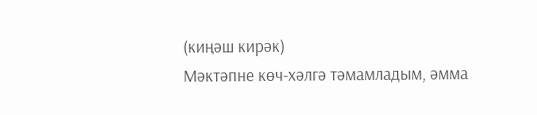(киңәш кирәк)
Мәктәпне көч-хәлгә тәмамладым, әмма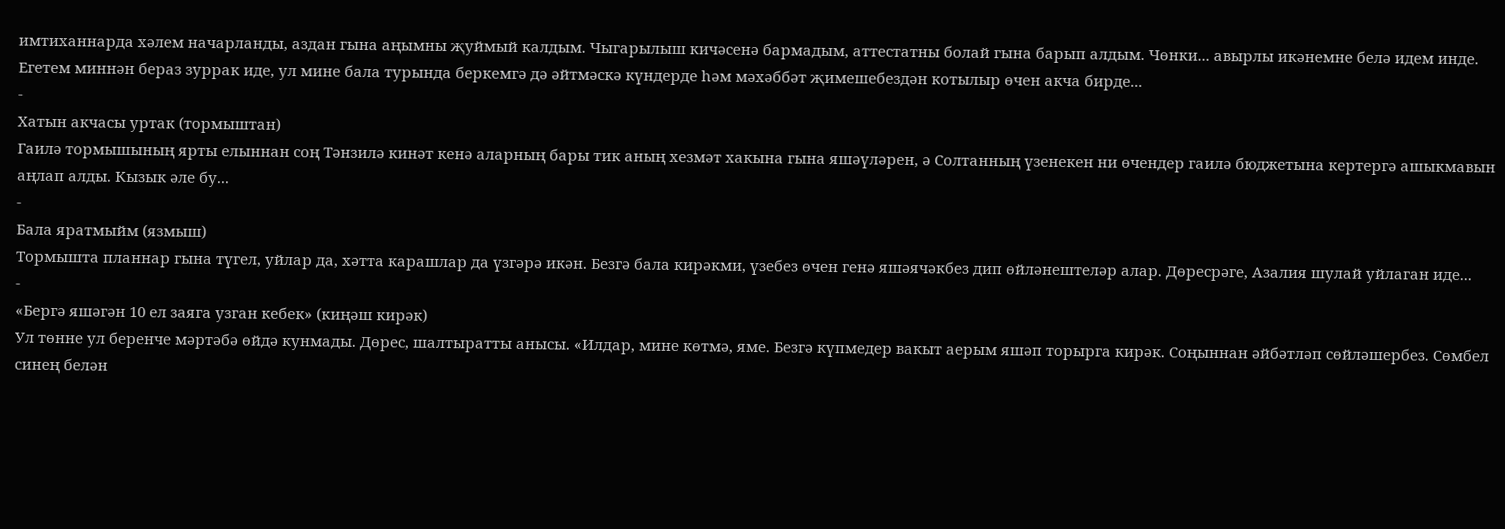имтиханнарда хәлем начарланды, аздан гына аңымны җуймый калдым. Чыгарылыш кичәсенә бармадым, аттестатны болай гына барып алдым. Чөнки... авырлы икәнемне белә идем инде. Егетем миннән бераз зуррак иде, ул мине бала турында беркемгә дә әйтмәскә күндерде һәм мәхәббәт җимешебездән котылыр өчен акча бирде...
-
Хатын акчасы уртак (тормыштан)
Гаилә тормышының ярты елыннан соң Тәнзилә кинәт кенә аларның бары тик аның хезмәт хакына гына яшәүләрен, ә Солтанның үзенекен ни өчендер гаилә бюджетына кертергә ашыкмавын аңлап алды. Кызык әле бу...
-
Бала яратмыйм (язмыш)
Тормышта планнар гына түгел, уйлар да, хәтта карашлар да үзгәрә икән. Безгә бала кирәкми, үзебез өчен генә яшәячәкбез дип өйләнештеләр алар. Дөресрәге, Азалия шулай уйлаган иде...
-
«Бергә яшәгән 10 ел заяга узган кебек» (киңәш кирәк)
Ул төнне ул беренче мәртәбә өйдә кунмады. Дөрес, шалтыратты анысы. «Илдар, мине көтмә, яме. Безгә күпмедер вакыт аерым яшәп торырга кирәк. Соңыннан әйбәтләп сөйләшербез. Сөмбел синең белән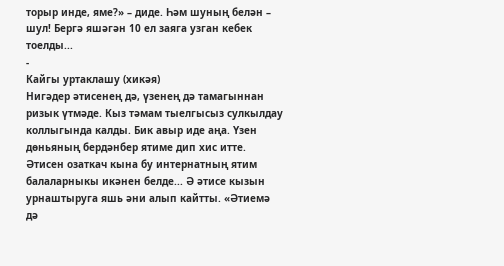торыр инде, яме?» – диде. Һәм шуның белән – шул! Бергә яшәгән 10 ел заяга узган кебек тоелды...
-
Кайгы уртаклашу (хикәя)
Нигәдер әтисенең дә, үзенең дә тамагыннан ризык үтмәде. Кыз тәмам тыелгысыз сулкылдау коллыгында калды. Бик авыр иде аңа. Үзен дөньяның бердәнбер ятиме дип хис итте. Әтисен озаткач кына бу интернатның ятим балаларныкы икәнен белде... Ә әтисе кызын урнаштыруга яшь әни алып кайтты. «Әтиемә дә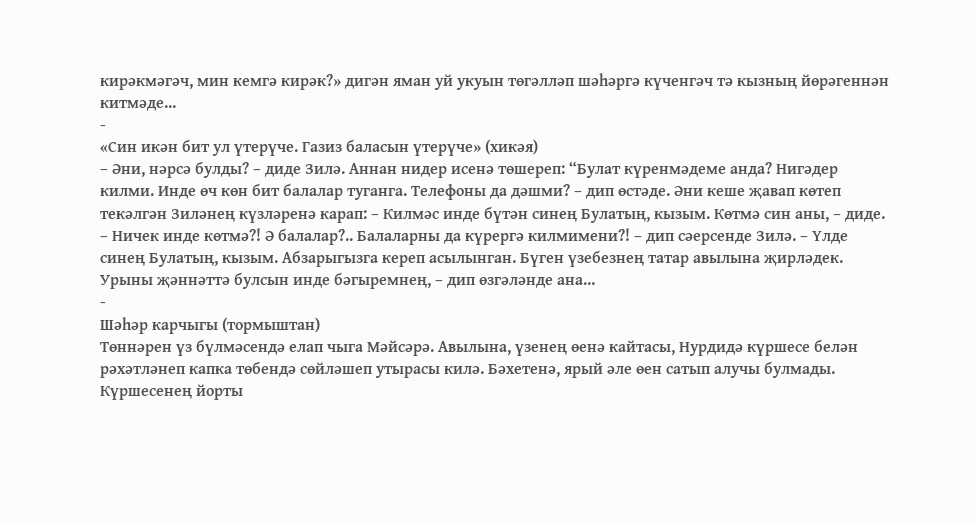кирәкмәгәч, мин кемгә кирәк?» дигән яман уй укуын төгәлләп шәһәргә күченгәч тә кызның йөрәгеннән китмәде...
-
«Син икән бит ул үтерүче. Газиз баласын үтерүче» (хикәя)
– Әни, нәрсә булды? – диде Зилә. Аннан нидер исенә төшереп: “Булат күренмәдеме анда? Нигәдер килми. Инде өч көн бит балалар туганга. Телефоны да дәшми? – дип өстәде. Әни кеше җавап көтеп текәлгән Зиләнең күзләренә карап: – Килмәс инде бүтән синең Булатың, кызым. Көтмә син аны, – диде. – Ничек инде көтмә?! Ә балалар?.. Балаларны да күрергә килмимени?! – дип сәерсенде Зилә. – Үлде синең Булатың, кызым. Абзарыгызга кереп асылынган. Бүген үзебезнең татар авылына җирләдек. Урыны җәннәттә булсын инде бәгыремнең, – дип өзгәләнде ана...
-
Шәһәр карчыгы (тормыштан)
Төннәрен үз бүлмәсендә елап чыга Мәйсәрә. Авылына, үзенең өенә кайтасы, Нурдидә күршесе белән рәхәтләнеп капка төбендә сөйләшеп утырасы килә. Бәхетенә, ярый әле өен сатып алучы булмады. Күршесенең йорты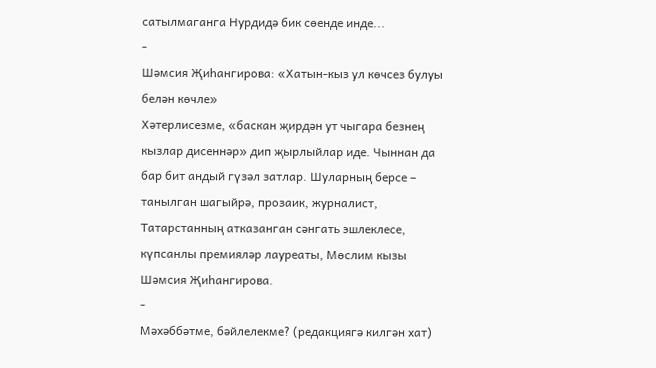сатылмаганга Нурдидә бик сөенде инде...
-
Шәмсия Җиһангирова: «Хатын-кыз ул көчсез булуы белән көчле»
Хәтерлисезме, «баскан җирдән ут чыгара безнең кызлар дисеннәр» дип җырлыйлар иде. Чыннан да бар бит андый гүзәл затлар. Шуларның берсе – танылган шагыйрә, прозаик, журналист, Татарстанның атказанган сәнгать эшлеклесе, күпсанлы премияләр лауреаты, Мөслим кызы Шәмсия Җиһангирова.
-
Мәхәббәтме, бәйлелекме? (редакциягә килгән хат)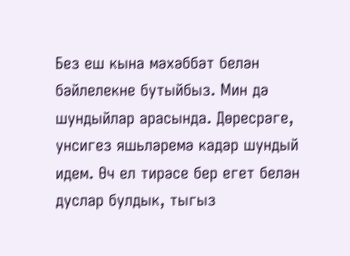Без еш кына мәхәббәт белән бәйлелекне бутыйбыз. Мин дә шундыйлар арасында. Дөресрәге, унсигез яшьләремә кадәр шундый идем. Өч ел тирәсе бер егет белән дуслар булдык, тыгыз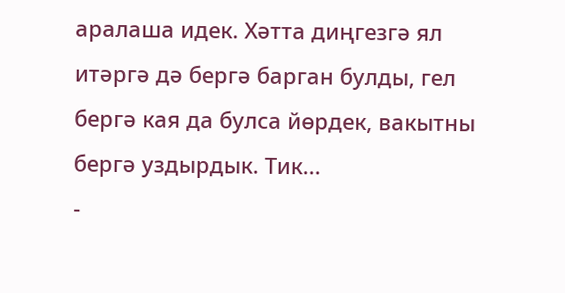аралаша идек. Хәтта диңгезгә ял итәргә дә бергә барган булды, гел бергә кая да булса йөрдек, вакытны бергә уздырдык. Тик...
-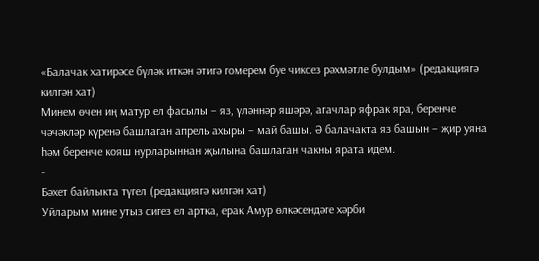«Балачак хатирәсе бүләк иткән әтигә гомерем буе чиксез рәхмәтле булдым» (редакциягә килгән хат)
Минем өчен иң матур ел фасылы – яз, үләннәр яшәрә, агачлар яфрак яра, беренче чәчәкләр күренә башлаган апрель ахыры – май башы. Ә балачакта яз башын – җир уяна һәм беренче кояш нурларыннан җылына башлаган чакны ярата идем.
-
Бәхет байлыкта түгел (редакциягә килгән хат)
Уйларым мине утыз сигез ел артка, ерак Амур өлкәсендәге хәрби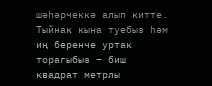шәһәрчеккә алып китте. Тыйнак кына туебыз һәм иң беренче уртак торагыбыз – биш квадрат метрлы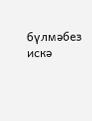бүлмәбез искә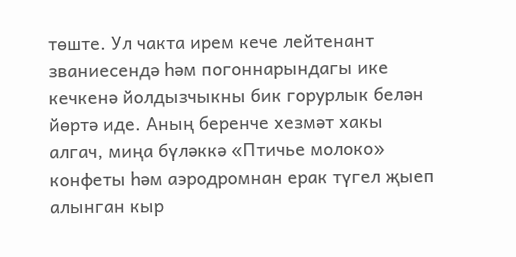төште. Ул чакта ирем кече лейтенант званиесендә һәм погоннарындагы ике кечкенә йолдызчыкны бик горурлык белән йөртә иде. Аның беренче хезмәт хакы алгач, миңа бүләккә «Птичье молоко» конфеты һәм аэродромнан ерак түгел җыеп алынган кыр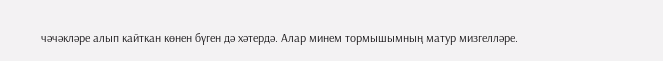чәчәкләре алып кайткан көнен бүген дә хәтердә. Алар минем тормышымның матур мизгелләре.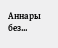Аннары без...